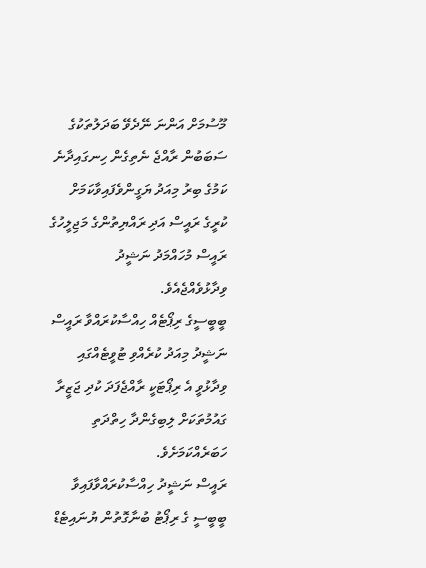މޫސުމަށް އަންނަ ނޭދެވޭ ބަދަލުތަކުގެ ސަބަބުން ރާއްޖެ ނެތިގެން ހިނގައިދާނެ ކަމުގެ ބިރު މިއަދު ޔަގީންވެފައިވާކަމަށް ކުރީގެ ރައީސް އަދި ރައްޔިތުންގެ މަޖިލީހުގެ ރައީސް މުހައްމަދު ނަޝީދު ވިދާޅުވެއްޖެއެވެ.
ބީބީސީގެ ރިޕޯޓެއް ހިއްސާކުރައްވާ ރައީސް ނަޝީދު މިއަދު ކުރެއްވި ޓުވީޓެއްގައި ވިދާޅުވީ އެ ރިޕޯޓަކީ ރާއްޖެފަދަ ކުދި ޖަޒީރާ ގައުމުތަކަށް ލިބިގެންދާ ހިތްދަތި ހަބަރެއްކަމަށެވެ.
ރައީސް ނަޝީދު ހިއްސާކުރައްވާފައިވާ ބީބީސީ ގެ ރިޕޯޓު ބުނާގޮތުން ޔުނައިޓެޑް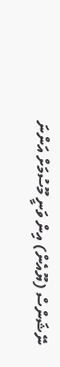ނޭޝަންސް (ޔޫއެން) އިން ވަނީ މޫސުމަށް އަންނަ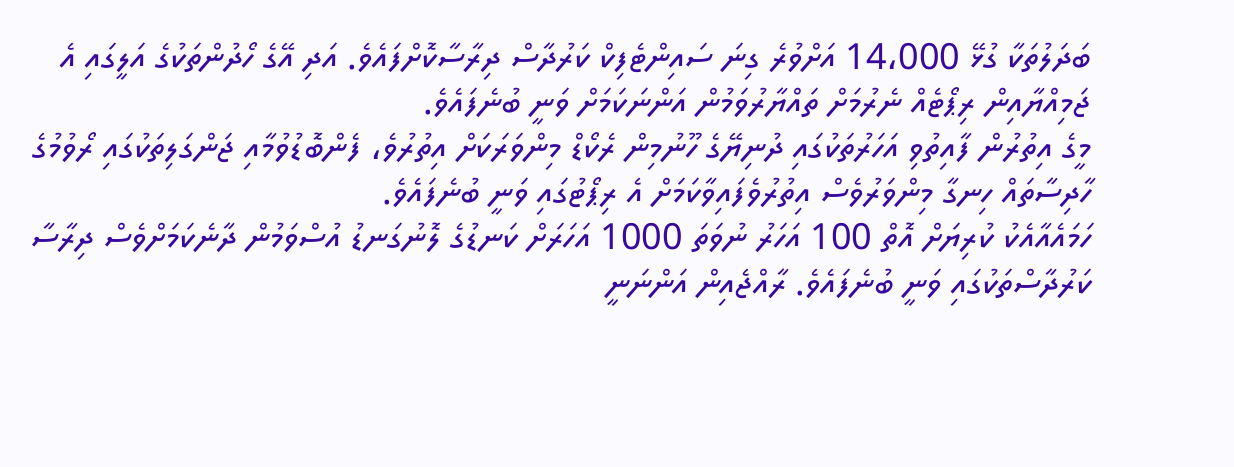ބަދަލުތަކާ ގުޅޭ 14،000 އަށްވުރެ ގިނަ ސައިންޓެފިކް ކަރުދާސް ދިރާސާކޮށްފައެވެ. އަދި އޭގެ ހޯދުންތަކުގެ އަލީގައި އެ ޖަމިއްޔާއިން ރިޕޯޓެއް ނެރުމަށް ތައްޔާރުވަމުން އަންނަކަމަށް ވަނީ ބުނެފައެވެ.
މީގެ އިތުރުން ފާއިތުވި އަހަރުތަކުގައި ދުނިޔޭގެ ހޫނުމިން ރެކޯޑް މިންވަރަކަށް އިތުރުވެ، ފެންބޮޑުވުމާއި ޖަންގަލިތަކުގައި ރޯވުމުގެ ހާދިސާތައް ހިނގާ މިންވަރުވެސް އިތުރުވެފައިވާކަމަށް އެ ރިޕޯޓުގައި ވަނީ ބުނެފައެވެ.
ހަމައެއާއެކު ކުރިޔަށް އޮތް 100 އަހަރު ނުވަތަ 1000 އަހަރަށް ކަނޑުގެ ލޮނުގަނޑު އުސްވަމުން ދާނެކަމަށްވެސް ދިރާސާ ކަރުދާސްތަކުގައި ވަނީ ބުނެފައެވެ. ރާއްޖެއިން އަންނަނީ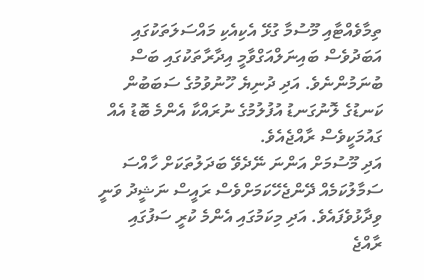ތިމާވެއްޓާއި މޫސުމާ ގުޅޭ އެކިއެކި މައްސަލަތަކުގައި އަބަދުވެސް ބައިނަލްއަގްވާމީ އިދާރާތަކުގައި ބަސް ބުނަމުންނެވެ. އަދި ދުނިޔެ ހޫނުވުމުގެ ސަބަބުން ކަނޑުގެ ލޮނުގަނޑު އުފުލުމުގެ ނުރައްކާ އެންމެ ބޮޑު އެއް ގައުމަކީވެސް ރާއްޖެއެވެ.
އަދި މޫސުމަށް އަންނަ ނޭދެވޭ ބަދަލުތަކަށް ހާއްސަ ސަމާލުކަމެއް ދޭންޖެހޭކަމަށްވެސް ރައީސް ނަޝީދު ވަނީ ވިދާޅުވެފައެވެ. އަދި މިކަމުގައި އެންމެ ކުރީ ސަފުގައި ރާއްޖެ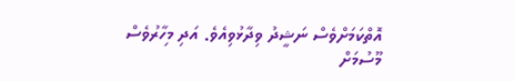އޮތްކަމަށްވެސް ނަޝީދު ވިދާޅުވިއެވެ. އަދި މިހާރުވެސް މޫސުމަށް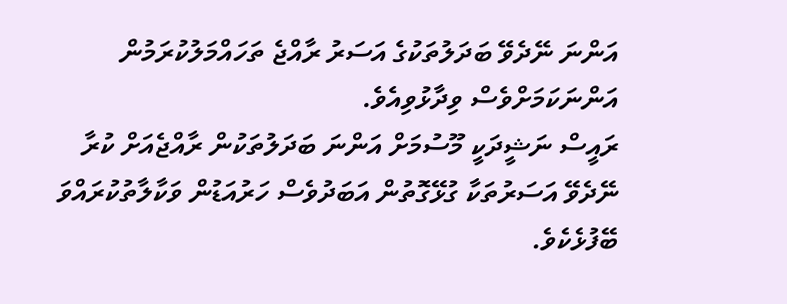އަންނަ ނޭދެވޭ ބަދަލުތަކުގެ އަސަރު ރާއްޖެ ތަހައްމަލުކުރަމުން އަންނަކަމަށްވެސް ވިދާޅުވިއެވެ.
ރައީސް ނަޝީދަކީ މޫސުމަށް އަންނަ ބަދަލުތަކުން ރާއްޖެއަށް ކުރާ ނޭދެވޭ އަސަރުތަކާ ގުޅޭގޮތުން އަބަދުވެސް ހަރުއަޑުން ވަކާލާތުކުރައްވަ ބޭފުޅެކެވެ.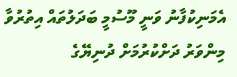އެމަނިކުފާނު ވަނީ މޫސުމީ ބަދަލުތައް އިތުރުވާ މިންވަރު ދަށްކުރުމަށް ދުނިޔޭގެ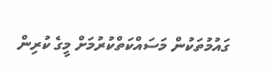ގައުމުތަކުން މަސައްކަތްކުރުމަށް މީގެ ކުރިން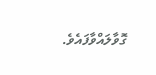ގޮވާލައްވާފައެވެ.